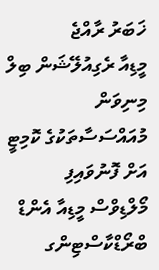ޚަބަރު ރާއްޖެ
މީޑިއާ ރެގިއުލޭޝަން ބިލް މިނިވަން މުއައްސަސާތަކުގެ ކޮމިޓީ އަށް ފޮނުވައިފި
މޯލްޑިވްސް މީޑިއާ އެންޑް ބްރޯޑްކާސްޓިންގ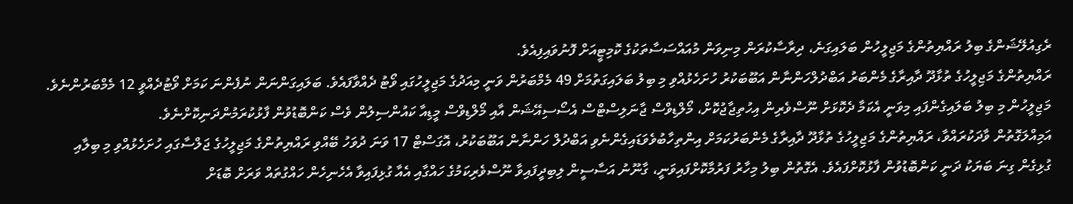ރެގިއުލޭޝަންގެ ބިލު ރައްޔިތުންގެ މަޖިލީހުން ބަލައިގަނެ، ދިރާސާކުރަން މިނިވަން މުއައްސަސާތަކުގެ ކޮމިޓީއަށް ފޮނުވައިފިއެވެ.
ރައްޔިތުންގެ މަޖިލީހުގެ ތުޅާދޫ ދާއިރާގެ މެންބަރު އަބްދުލްހަންނާން އަބޫބަކުރު ހުށަހެޅުއްވި މި ބިލު ބަލައިގަތުމަށް 49 މެމްބަރުން ވަނީ މިއަދުގެ މަޖިލީހުގައި ވޯޓު ދެއްވާފައެވެ. ބަލައިގަންނަން ނުފެންނަ ކަމަށް ވޯޓުދެއްވީ 12 މެމްބަރުންނެވެ.
މަޖިލީހުން މި ބިލު ބަލައިގެންފައި މިވަނީ އެކަމާ ދެކޮޅަށް ނޫސްވެރިން އިހުތިޖާޖުކޮށް، މޯލްޑިވްސް ޖާނަލިސްޓްސް އެސޯސިއޭޝަން އާއި މޯލްޑިވްސް މީޑިއާ ކައުންސިލުން ވެސް ކަންބޮޑުވުން ފާޅުކުރަމުންދަނިކޮށްނެވެ.
އަމިއްލަގޮތުން ވާދަކުރައްވާ، ރައްޔިތުންގެ މަޖިލީހުގެ ތުޅާދޫ ދާއިރާގެ މެންބަރުކަމަށް އިންތިހާބުވެވަޑައިގެންނެވި އަބްދުލް ހަންނާން އަބޫބަކުރު، އޮގަސްޓް 17 ވަނަ ދުވަހު ބޭއްވި ރައްޔިތުންގެ މަޖިލީހުގެ ޖަލްސާގައި ހުށަހެޅުއްވި މި ބިލާއި ގުޅިގެން ގިނަ ބަޔަކު ދަނީ ކަންބޮޑުވުން ފާޅުކޮށްފައެވެ. އެގޮތުން ބިލު މިހާރު ފަރުމާކޮށްފައިވަނީ، ގާނޫނު އަސާސީން ލިބިދީފައިވާ ނޫސްވެރިކަމުގެ ހައްގާއި އެއާ ގުޅިފައިވާ އެހެނިހެން ހައްގުތައް ވަރަށް ބޮޑަށް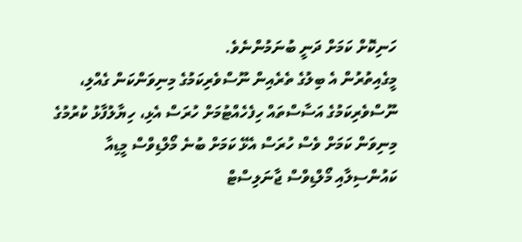ހަނިކޮށް ކަމަށް ދަނީ ބުނަމުންނެވެ.
މީގެއިތުރުން އެ ބިލުގެ ތެރެއިން ނޫސްވެރިކަމުގެ މިނިވަންކަން ގެއްލި، ނޫސްވެރިކަމުގެ އަސާސްތައް ހިފެހެއްޓުމަށް ހުރަސް އެޅި، ހިޔާލުފާޅު ކުރުމުގެ މިނިވަން ކަމަށް ވެސް ހުރަސް އެޅޭ ކަމަށް ބުނެ މޯލްޑިވްސް މީޑިއާ ކައުންސިލާއި މޯލްޑިވްސް ޖާނަލިސްޓް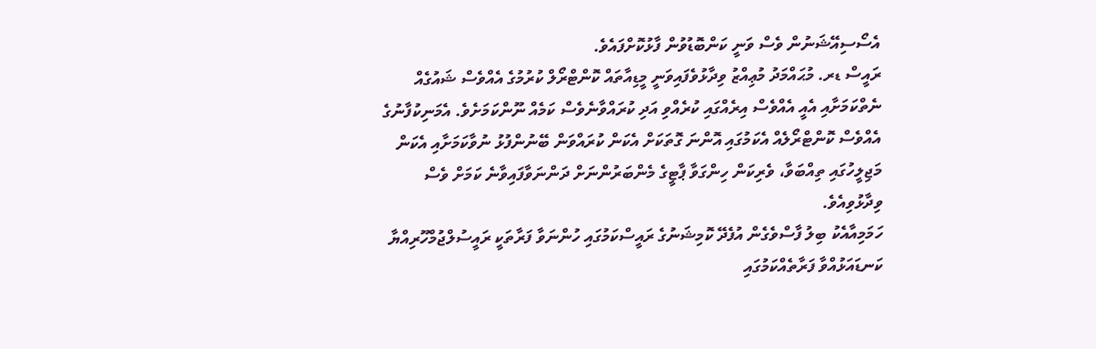އެސޯސިއޭޝަނުން ވެސް ވަނީ ކަންބޮޑުވުން ފާޅުކޮށްފައެވެ.
ރައީސް ޑރ. މުޙައްމަދު މުޢިއްޒު ވިދާޅުވެފައިވަނީ މީޑިއާތައް ކޮންޓްރޯލް ކުރުމުގެ އެއްވެސް ޝައުގެއް ނެތްކަމަށާއި އެއީ އެއްވެސް އިރެއްގައި ކުރެއްވި އަދި ކުރައްވާނެވެސް ކަމެއް ނޫންކަމަށެވެ. އެމަނިކުފާނުގެ އެއްވެސް ކޮންޓްރޯލެއް އެކަމުގައި އޮންނަ ގޮތަކަށް އެކަން ކުރައްވަން ބޭނުންފުޅު ނުވާކަމަށާއި އެކަން މަޖިލީހުގައި ތިއްބަވާ، ވެރިކަން ހިންގަވާ ޕާޓީގެ މެންބަރުންނަށް ދަންނަވާފައިވާނެ ކަމަށް ވެސް ވިދާޅުވިއެވެ.
ހަމަމިއާއެކު ބިލު ފާސްވެގެން އުފެދޭ ކޮމިޝަނުގެ ރައީސްކަމުގައި ހުންނަވާ ފަރާތަކީ ރައީސުލްޖުމްހޫރިއްޔާ ކަނޑައަޅުއްވާ ފަރާތެއްކަމުގައި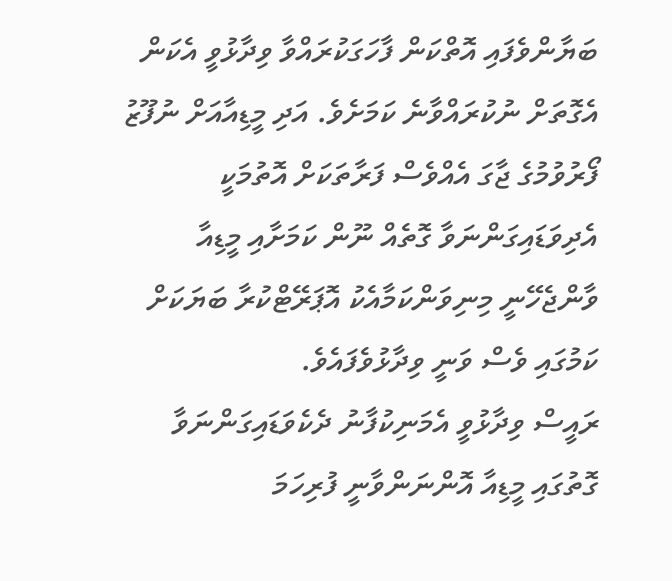ބަޔާންވެފައި އޮތްކަން ފާހަގަކުރައްވާ ވިދާޅުވީ އެކަން އެގޮތަށް ނުކުރައްވާނެ ކަމަށެވެ. އަދި މީޑިއާއަށް ނުފޫޒު ފޯރުވުމުގެ ޖާގަ އެއްވެސް ފަރާތަކަށް އޮތުމަކީ އެދިވަޑައިގަންނަވާ ގޮތެއް ނޫން ކަމަށާއި މީޑިއާ ވާންޖެހޭނީ މިނިވަންކަމާއެކު އޮޕަރޭޓްކުރާ ބަޔަކަށް ކަމުގައި ވެސް ވަނީ ވިދާޅުވެފައެވެ.
ރައީސް ވިދާޅުވީ އެމަނިކުފާނު ދެކެވަޑައިގަންނަވާ ގޮތުގައި މީޑިއާ އޮންނަންވާނީ ފުރިހަމަ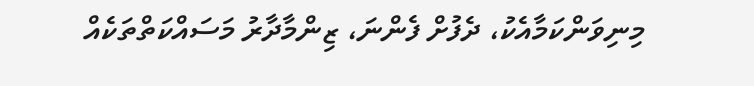މިނިވަންކަމާއެކު، ދެފުށް ފެންނަ، ޒިންމާދާރު މަސައްކަތްތަކެއް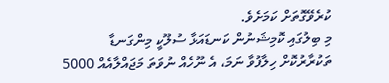ކުރެވޭގޮތަށް ކަމަށެވެ.
މި ބިލުގައި ކޮމިޝަނުން ކަނޑައަޅާ ސުލޫކީ މިންގަނޑާ ތަކުރާރުކޮށް ހިލާފުވާ ނަމަ، އެ ނޫހެއް ނުވަތަ މަޖައްލާއެއް 5000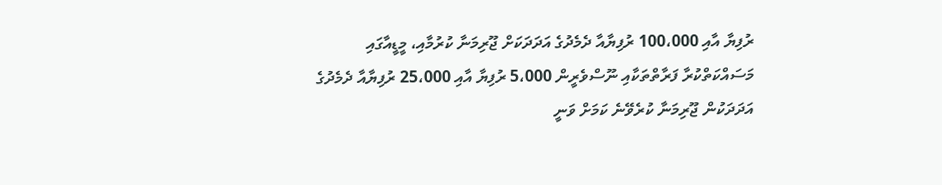ރުފިޔާ އާއި 100،000 ރުފިޔާއާ ދެމެދުގެ އަދަދަކަށް ޖޫރިމަނާ ކުރުމާއި، މީޑީއާގައި މަސައްކަތްކުރާ ފަރާތްތަކާއި ނޫސްވެރީން 5،000 ރުފިޔާ އާއި 25،000 ރުފިޔާއާ ދެމެދުގެ އަދަދަކުން ޖޫރިމަނާ ކުރެވޭނެ ކަމަށް ވަނީ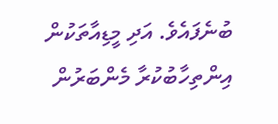ބުނެފައެވެ. އަދި މީޑިއާތަކުން އިންތިހާބުކުރާ މެންބަރުން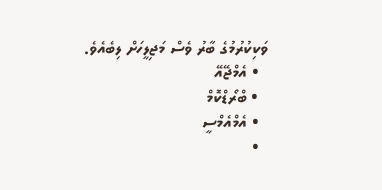ވަކިކުރުމުގެ ބާރު ވެސް މަޖިލީހަށް ލިބެއެވެ.
  • އެމްޖޭއޭ
  • ބްރޯޑްކޮމް
  • އެމްއެމްސީ
  •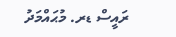ރައީސް ޑރ. މުޙައްމަދު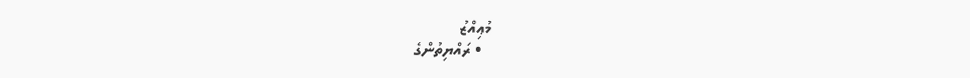މުޢިއްޒު
  • ރައްޔިތުންގެ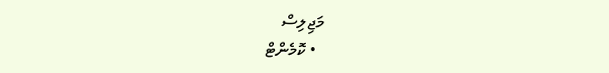މަޖިލިސް
  • ކޮމެންޓް